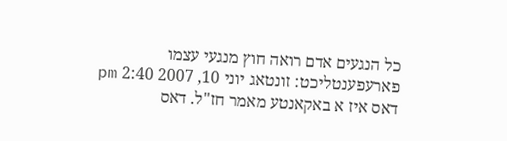כל הנגעים אדם רואה חוץ מנגעי עצמו
פארעפענטליכט: זונטאג יוני 10, 2007 2:40 pm
דאס איז א באקאנטע מאמר חז"ל. דאס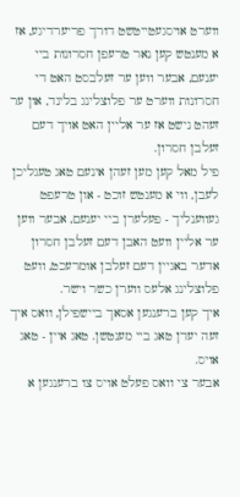ווערט אויסגעטייטשט דורך פריערדיגע, אז א מענטש קען נאר טרעפן חסרונות ביי יענעם, אבער ווען ער זעלבסט האט די חסרונות ווערט ער פלוצלינג בלינד, און ער זעהט נישט אז ער אליין האט אויך דעם זעלבן חסרון.
פיל מאל קען מען זעהן אינעם טאג טעגליכן לעבן, ווי א מענטש זוכט - און טרעפט געווענליך - פעלערן ביי יענעם, אבער ווען ער אליין וועט האבן דעם זעלבן חסרון אדער באגיין דעם זעלבן אומרעכט, וועט פלוצלינג אלעס ווערן כשר וישר.
איך קען ברענגען אסאך ביישפילן, וואס איך זעה יעדן טאג ביי מענטשן. טאג איין - טאג אויס.
אבער צי וואס פעלט אויס צו ברענגען א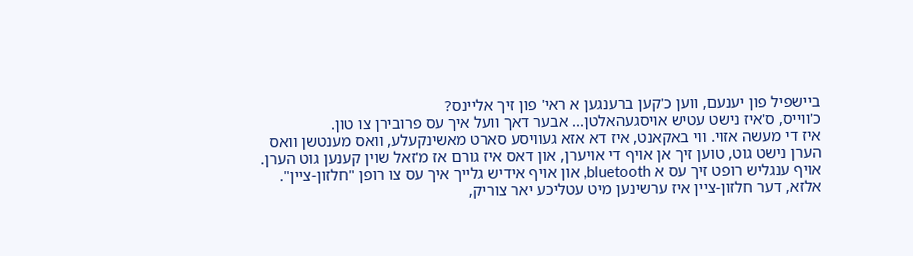ביישפיל פון יענעם, ווען כ'קען ברענגען א ראי' פון זיך אליינס?
כ'ווייס, ס'איז נישט עטיש אויסגעהאלטן... אבער דאך וועל איך עס פרובירן צו טון.
איז די מעשה אזוי. ווי באקאנט, איז דא אזא געוויסע סארט מאשינקעלע, וואס מענטשן וואס הערן נישט גוט, טוען זיך אן אויף די אויערן, און דאס איז גורם אז מ'זאל שוין קענען גוט הערן. אויף ענגליש רופט זיך עס א bluetooth, און אויף אידיש גלייך איך עס צו רופן "חלזון-ציין".
אלזא, דער חלזון-ציין איז ערשינען מיט עטליכע יאר צוריק,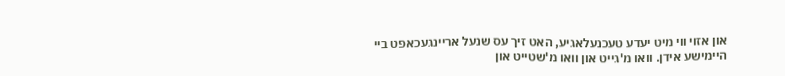און אזוי ווי מיט יעדע טעכנעלאגיע, האט זיך עס שנעל אריינגעכאפט ביי היימישע אידן. וואו מ'גייט און וואו מ'שטייט און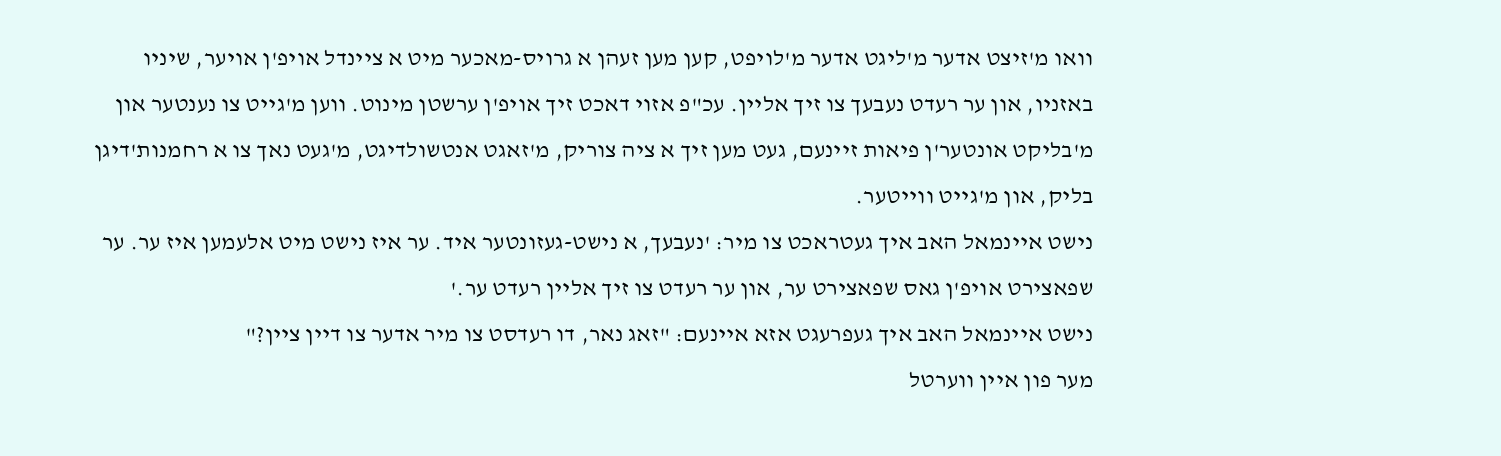וואו מ'זיצט אדער מ'ליגט אדער מ'לויפט, קען מען זעהן א גרויס-מאכער מיט א ציינדל אויפ'ן אויער, שיניו באזניו, און ער רעדט נעבעך צו זיך אליין. עכ"פ אזוי דאכט זיך אויפ'ן ערשטן מינוט. ווען מ'גייט צו נענטער און מ'בליקט אונטער'ן פיאות זיינעם, געט מען זיך א ציה צוריק, מ'זאגט אנטשולדיגט, מ'געט נאך צו א רחמנות'דיגן בליק, און מ'גייט ווייטער.
נישט איינמאל האב איך געטראכט צו מיר: 'נעבעך, א נישט-געזונטער איד. ער איז נישט מיט אלעמען איז ער. ער שפאצירט אויפ'ן גאס שפאצירט ער, און ער רעדט צו זיך אליין רעדט ער.'
נישט איינמאל האב איך געפרעגט אזא איינעם: "זאג נאר, דו רעדסט צו מיר אדער צו דיין ציין?"
מער פון איין ווערטל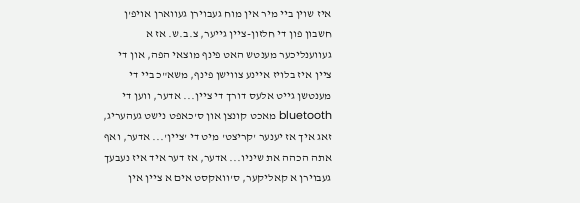איז שוין ביי מיר אין מוח געבוירן געווארן אויפ'ן חשבון פון די חלזון-ציין גייער, צ.ב.ש. אז א געווענליכער מענטש האט פינף מוצאי הפה, און די ציין איז בלויז איינע צווישן פינף, משא"כ ביי די מענטשן גייט אלעס דורך די ציין... אדער, ווען די bluetooth מאכט קונצן און ס'כאפט נישט געהעריג, זאג איך אז יענער 'קריצט' מיט די 'ציין'... אדער, ואף אתה הכהה את שיניו... אדער, אז דער איד איז נעבעך געבוירן א קאליקער, ס'וואקסט אים א ציין אין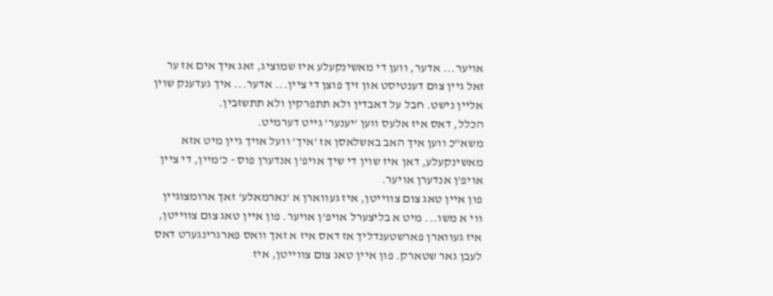אויער... אדער, ווען די מאשינקעלע איז שמוציג, זאג איך אים אז ער זאל גיין צום דענטיסט און זיך פוצן די ציין... אדער... איך געדענק שוין אליין נישט. חבל על דאבדין ולא תתפרקין ולא תתשזבין.
הכלל, דאס איז אלעס ווען 'יענער' גייט דערמיט.
משא"כ ווען איך האב באשלאסן אז 'איך' וועל אויך גיין מיט אזא מאשינקעלע, דאן איז שוין די שיך אויפ'ן אנדערן פוס - כ'מיין, די ציין אויפ'ן אנדערן אויער.
פון איין טאג צום צווייטן, איז געווארן א 'נארמאלע' זאך ארומצוגיין ווי א משו... מיט א בליצערל אויפ'ן אויער. פון איין טאג צום צווייטן, איז געווארן פארשטענדליך אז דאס איז א זאך וואס פארגרינגערט דאס לעבן גאר שטארק. פון איין טאג צום צווייטן, איז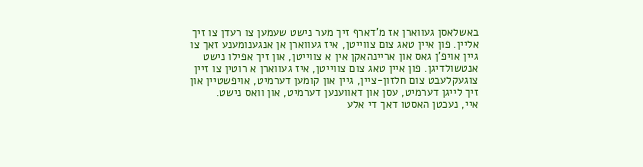באשלאסן געווארן אז מ'דארף זיך מער נישט שעמען צו רעדן צו זיך אליין. פון איין טאג צום צווייטן, איז געווארן אן אנגענומענע זאך צו גיין אויפ'ן גאס און אריינהאקן אין א צווייטן, און זיך אפילו נישט אנטשולדיגן. פון איין טאג צום צווייטן, איז געווארן א רוטין צו זיין צוגעקלעבט צום חלזון-ציין, גיין און קומען דערמיט, אויפשטיין און זיך לייגן דערמיט, עסן און דאווענען דערמיט, און וואס נישט.
איי, נעכטן האסטו דאך די אלע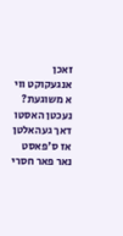זאכן אנגעקוקט ווי א משוגעת? נעכטן האסטו דאך געהאלטן אז ס'פאסט נאר פאר חסרי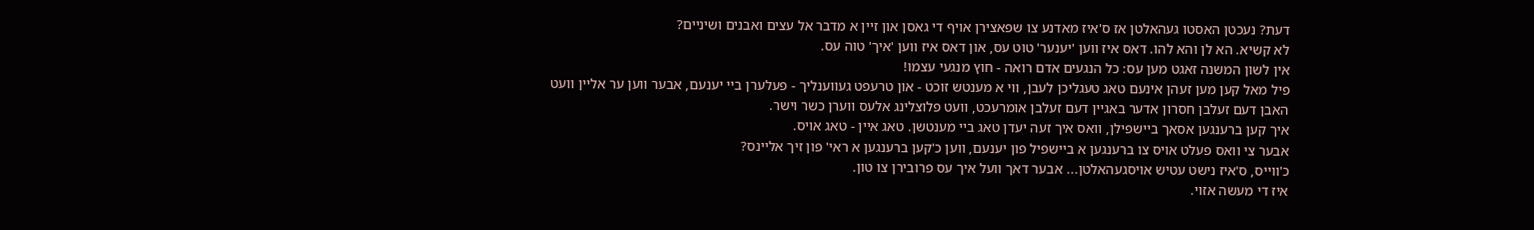דעת? נעכטן האסטו געהאלטן אז ס'איז מאדנע צו שפאצירן אויף די גאסן און זיין א מדבר אל עצים ואבנים ושיניים?
לא קשיא. הא לן והא להו. דאס איז ווען 'יענער' טוט עס, און דאס איז ווען 'איך' טוה עס.
אין לשון המשנה זאגט מען עס: כל הנגעים אדם רואה - חוץ מנגעי עצמו!
פיל מאל קען מען זעהן אינעם טאג טעגליכן לעבן, ווי א מענטש זוכט - און טרעפט געווענליך - פעלערן ביי יענעם, אבער ווען ער אליין וועט האבן דעם זעלבן חסרון אדער באגיין דעם זעלבן אומרעכט, וועט פלוצלינג אלעס ווערן כשר וישר.
איך קען ברענגען אסאך ביישפילן, וואס איך זעה יעדן טאג ביי מענטשן. טאג איין - טאג אויס.
אבער צי וואס פעלט אויס צו ברענגען א ביישפיל פון יענעם, ווען כ'קען ברענגען א ראי' פון זיך אליינס?
כ'ווייס, ס'איז נישט עטיש אויסגעהאלטן... אבער דאך וועל איך עס פרובירן צו טון.
איז די מעשה אזוי.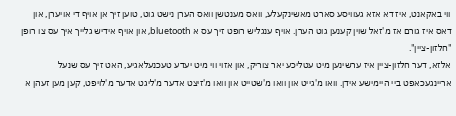ווי באקאנט, איז דא אזא געוויסע סארט מאשינקעלע, וואס מענטשן וואס הערן נישט גוט, טוען זיך אן אויף די אויערן, און דאס איז גורם אז מ'זאל שוין קענען גוט הערן. אויף ענגליש רופט זיך עס א bluetooth, און אויף אידיש גלייך איך עס צו רופן "חלזון-ציין".
אלזא, דער חלזון-ציין איז ערשינען מיט עטליכע יאר צוריק, און אזוי ווי מיט יעדע טעכנעלאגיע, האט זיך עס שנעל אריינגעכאפט ביי היימישע אידן. וואו מ'גייט און וואו מ'שטייט און וואו מ'זיצט אדער מ'ליגט אדער מ'לויפט, קען מען זעהן א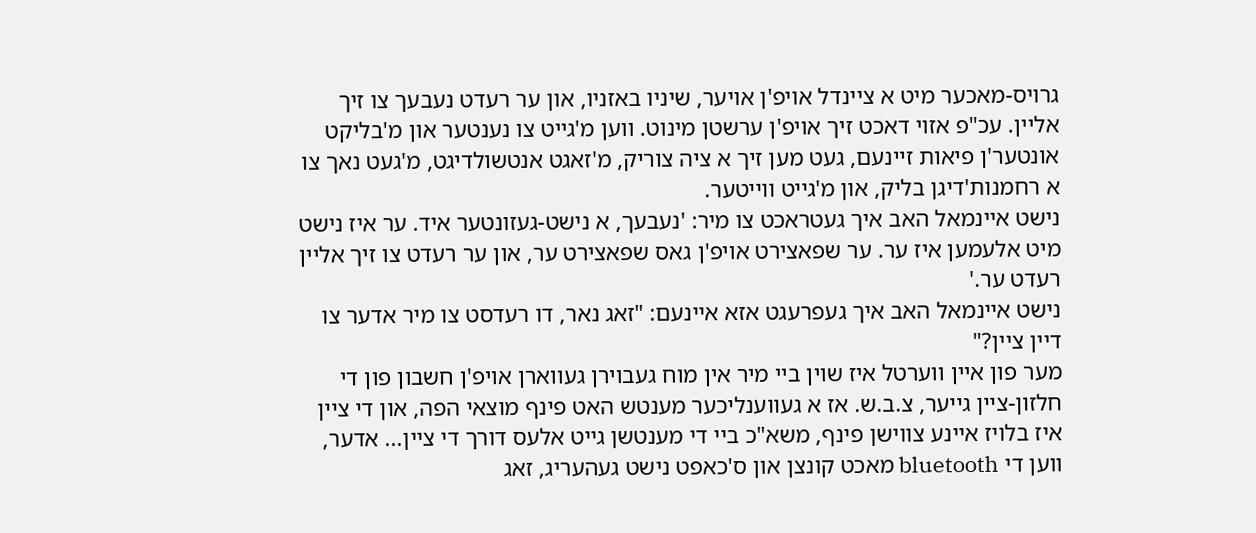גרויס-מאכער מיט א ציינדל אויפ'ן אויער, שיניו באזניו, און ער רעדט נעבעך צו זיך אליין. עכ"פ אזוי דאכט זיך אויפ'ן ערשטן מינוט. ווען מ'גייט צו נענטער און מ'בליקט אונטער'ן פיאות זיינעם, געט מען זיך א ציה צוריק, מ'זאגט אנטשולדיגט, מ'געט נאך צו א רחמנות'דיגן בליק, און מ'גייט ווייטער.
נישט איינמאל האב איך געטראכט צו מיר: 'נעבעך, א נישט-געזונטער איד. ער איז נישט מיט אלעמען איז ער. ער שפאצירט אויפ'ן גאס שפאצירט ער, און ער רעדט צו זיך אליין רעדט ער.'
נישט איינמאל האב איך געפרעגט אזא איינעם: "זאג נאר, דו רעדסט צו מיר אדער צו דיין ציין?"
מער פון איין ווערטל איז שוין ביי מיר אין מוח געבוירן געווארן אויפ'ן חשבון פון די חלזון-ציין גייער, צ.ב.ש. אז א געווענליכער מענטש האט פינף מוצאי הפה, און די ציין איז בלויז איינע צווישן פינף, משא"כ ביי די מענטשן גייט אלעס דורך די ציין... אדער, ווען די bluetooth מאכט קונצן און ס'כאפט נישט געהעריג, זאג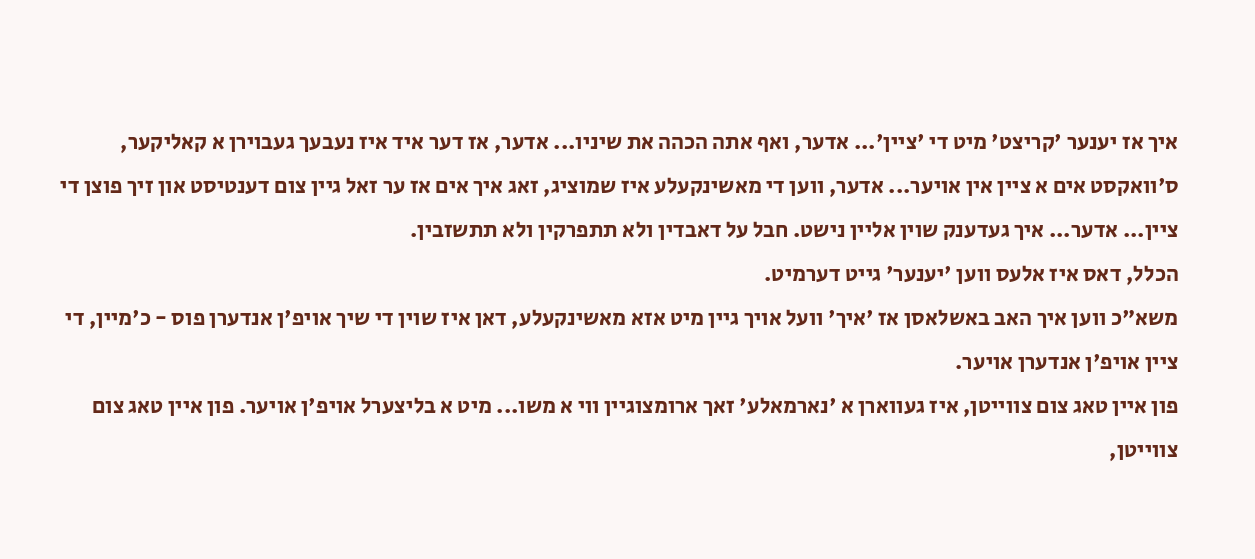איך אז יענער 'קריצט' מיט די 'ציין'... אדער, ואף אתה הכהה את שיניו... אדער, אז דער איד איז נעבעך געבוירן א קאליקער, ס'וואקסט אים א ציין אין אויער... אדער, ווען די מאשינקעלע איז שמוציג, זאג איך אים אז ער זאל גיין צום דענטיסט און זיך פוצן די ציין... אדער... איך געדענק שוין אליין נישט. חבל על דאבדין ולא תתפרקין ולא תתשזבין.
הכלל, דאס איז אלעס ווען 'יענער' גייט דערמיט.
משא"כ ווען איך האב באשלאסן אז 'איך' וועל אויך גיין מיט אזא מאשינקעלע, דאן איז שוין די שיך אויפ'ן אנדערן פוס - כ'מיין, די ציין אויפ'ן אנדערן אויער.
פון איין טאג צום צווייטן, איז געווארן א 'נארמאלע' זאך ארומצוגיין ווי א משו... מיט א בליצערל אויפ'ן אויער. פון איין טאג צום צווייטן,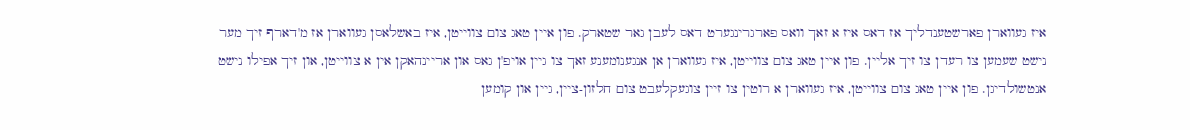איז געווארן פארשטענדליך אז דאס איז א זאך וואס פארגרינגערט דאס לעבן גאר שטארק. פון איין טאג צום צווייטן, איז באשלאסן געווארן אז מ'דארף זיך מער נישט שעמען צו רעדן צו זיך אליין. פון איין טאג צום צווייטן, איז געווארן אן אנגענומענע זאך צו גיין אויפ'ן גאס און אריינהאקן אין א צווייטן, און זיך אפילו נישט אנטשולדיגן. פון איין טאג צום צווייטן, איז געווארן א רוטין צו זיין צוגעקלעבט צום חלזון-ציין, גיין און קומען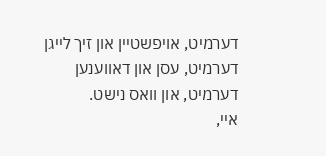דערמיט, אויפשטיין און זיך לייגן דערמיט, עסן און דאווענען דערמיט, און וואס נישט.
איי,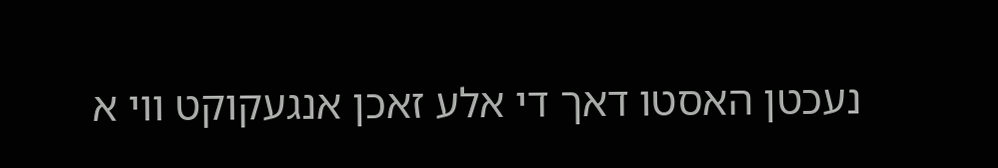נעכטן האסטו דאך די אלע זאכן אנגעקוקט ווי א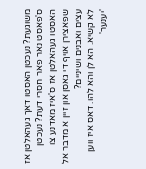משוגעת? נעכטן האסטו דאך געהאלטן אז ס'פאסט נאר פאר חסרי דעת? נעכטן האסטו געהאלטן אז ס'איז מאדנע צו שפאצירן אויף די גאסן און זיין א מדבר אל עצים ואבנים ושיניים?
לא קשיא. הא לן והא להו. דאס איז ווען 'יענער'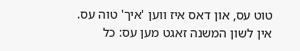טוט עס, און דאס איז ווען 'איך' טוה עס.
אין לשון המשנה זאגט מען עס: כל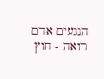הנגעים אדם רואה - חוץ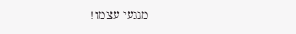מנגעי עצמו!